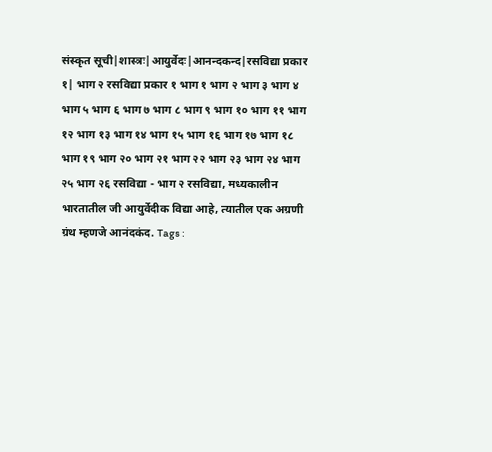संस्कृत सूची|शास्त्रः|आयुर्वेदः|आनन्दकन्द|रसविद्या प्रकार १| भाग २ रसविद्या प्रकार १ भाग १ भाग २ भाग ३ भाग ४ भाग ५ भाग ६ भाग ७ भाग ८ भाग ९ भाग १० भाग ११ भाग १२ भाग १३ भाग १४ भाग १५ भाग १६ भाग १७ भाग १८ भाग १९ भाग २० भाग २१ भाग २२ भाग २३ भाग २४ भाग २५ भाग २६ रसविद्या - भाग २ रसविद्या, मध्यकालीन भारतातील जी आयुर्वेदीक विद्या आहे, त्यातील एक अग्रणी ग्रंथ म्हणजे आनंदकंद. Tags :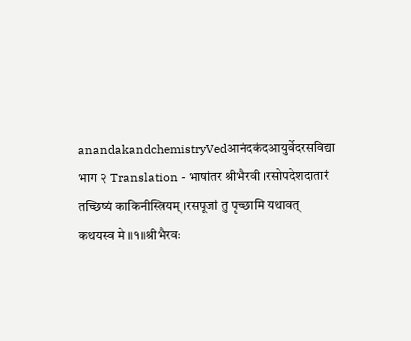anandakandchemistryVedआनंदकंदआयुर्वेदरसविद्या भाग २ Translation - भाषांतर श्रीभैरवी ।रसोपदेशदातारं तच्छिष्यं काकिनीस्त्रियम् ।रसपूजां तु पृच्छामि यथावत् कथयस्व मे ॥१॥श्रीभैरवः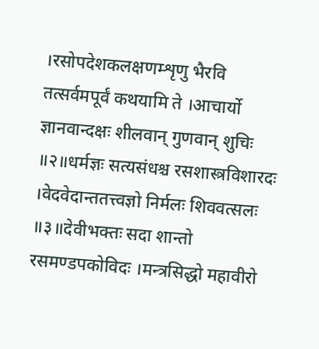।रसोपदेशकलक्षणम्शृणु भैरवि तत्सर्वमपूर्वं कथयामि ते ।आचार्यो ज्ञानवान्दक्षः शीलवान् गुणवान् शुचिः ॥२॥धर्मज्ञः सत्यसंधश्च रसशास्त्रविशारदः ।वेदवेदान्ततत्त्वज्ञो निर्मलः शिववत्सलः ॥३॥देवीभक्तः सदा शान्तो रसमण्डपकोविदः ।मन्त्रसिद्धो महावीरो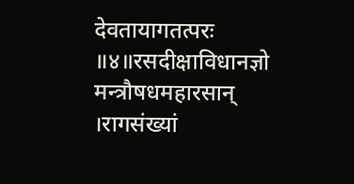देवतायागतत्परः ॥४॥रसदीक्षाविधानज्ञो मन्त्रौषधमहारसान् ।रागसंख्यां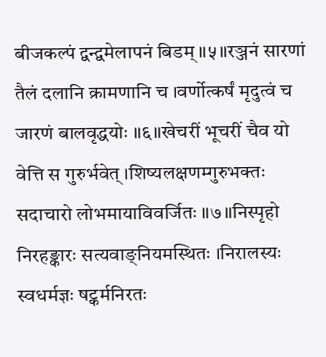बीजकल्पं द्वन्द्वमेलापनं बिडम् ॥५॥रञ्जनं सारणां तैलं दलानि क्रामणानि च ।वर्णोत्कर्षं मृदुत्वं च जारणं बालवृद्धयोः ॥६॥खेचरीं भूचरीं चैव यो वेत्ति स गुरुर्भवेत् ।शिष्यलक्षणम्गुरुभक्तः सदाचारो लोभमायाविवर्जितः ॥७॥निस्पृहो निरहङ्कारः सत्यवाङ्नियमस्थितः ।निरालस्यः स्वधर्मज्ञः षट्कर्मनिरतः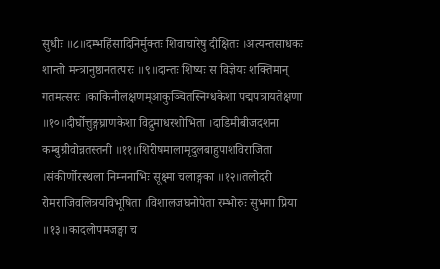सुधीः ॥८॥दम्भहिंसादिनिर्मुक्तः शिवाचारेषु दीक्षितः ।अत्यन्तसाधकः शान्तो मन्त्रानुष्ठानतत्परः ॥९॥दान्तः शिष्यः स विज्ञेयः शक्तिमान् गतमत्सरः ।काकिनीलक्षणम्आकुञ्चितस्निग्धकेशा पद्मपत्रायतेक्षणा ॥१०॥दीर्घोत्तुङ्गघ्राणकेशा विद्रुमाधरशोभिता ।दाडिमीबीजदशना कम्बुग्रीवोन्नतस्तनी ॥११॥शिरीषमालामृदुलबाहुपाशविराजिता ।संकीर्णोरस्थला निम्ननाभिः सूक्ष्मा चलाङ्गका ॥१२॥तलोदरी रोमराजिवलित्रयविभूषिता ।विशालजघनोपेता रम्भोरुः सुभगा प्रिया ॥१३॥कादलोपमजङ्घा च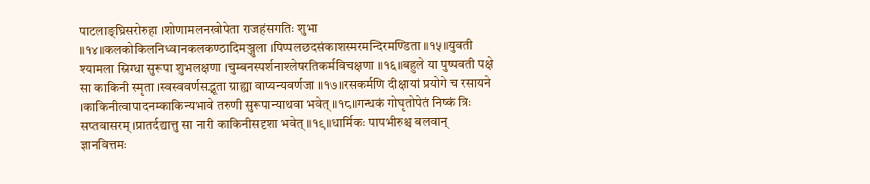पाटलाङ्घ्रिसरोरुहा ।शोणामलनखोपेता राजहंसगतिः शुभा ॥१४॥कलकोकिलनिध्वानकलकण्ठादिमञ्जुला ।पिप्पलछदसंकाशस्मरमन्दिरमण्डिता ॥१५॥युवती श्यामला स्निग्धा सुरूपा शुभलक्षणा ।चुम्बनस्पर्शनाश्लेषरतिकर्मविचक्षणा ॥१६॥बहुले या पुष्पवती पक्षे सा काकिनी स्मृता ।स्वस्ववर्णसद्भूता ग्राह्या वाप्यन्यवर्णजा ॥१७॥रसकर्मणि दीक्षायां प्रयोगे च रसायने ।काकिनीत्वापादनम्काकिन्यभावे तरुणी सुरूपान्याथवा भवेत् ॥१८॥गन्धकं गोघृतोपेतं निष्कं त्रिः सप्तवासरम् ।प्रातर्दद्यात्तु सा नारी काकिनीसदृशा भवेत् ॥१९॥धार्मिकः पापभीरुश्च बलवान् ज्ञानवित्तमः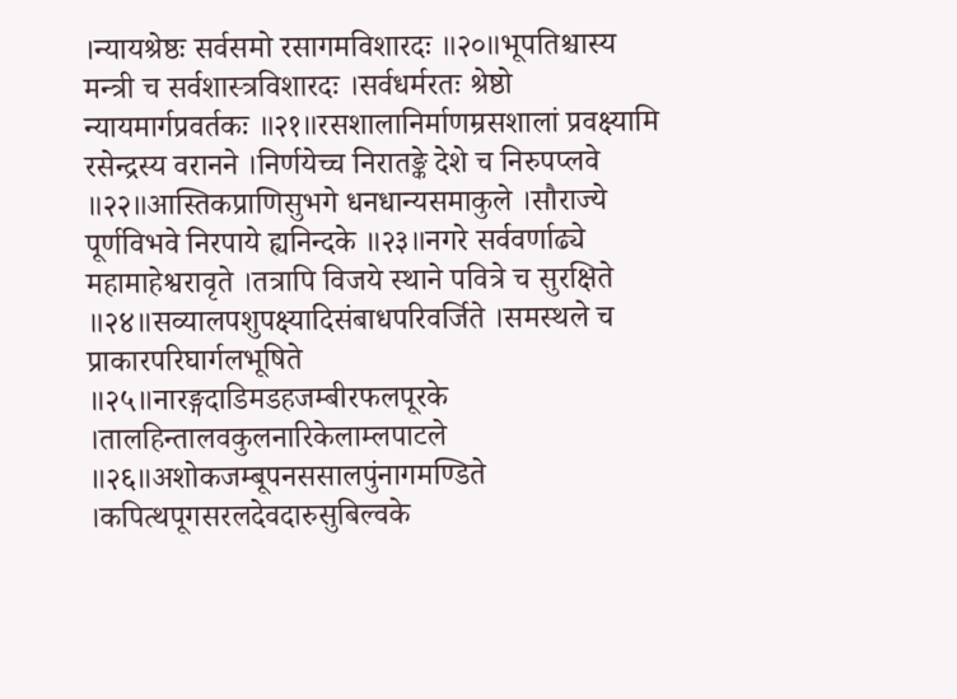।न्यायश्रेष्ठः सर्वसमो रसागमविशारदः ॥२०॥भूपतिश्चास्य मन्त्री च सर्वशास्त्रविशारदः ।सर्वधर्मरतः श्रेष्ठो न्यायमार्गप्रवर्तकः ॥२१॥रसशालानिर्माणम्रसशालां प्रवक्ष्यामि रसेन्द्रस्य वरानने ।निर्णयेच्च निरातङ्के देशे च निरुपप्लवे ॥२२॥आस्तिकप्राणिसुभगे धनधान्यसमाकुले ।सौराज्ये पूर्णविभवे निरपाये ह्यनिन्दके ॥२३॥नगरे सर्ववर्णाढ्ये महामाहेश्वरावृते ।तत्रापि विजये स्थाने पवित्रे च सुरक्षिते ॥२४॥सव्यालपशुपक्ष्यादिसंबाधपरिवर्जिते ।समस्थले च प्राकारपरिघार्गलभूषिते ॥२५॥नारङ्गदाडिमडहजम्बीरफलपूरके ।तालहिन्तालवकुलनारिकेलाम्लपाटले ॥२६॥अशोकजम्बूपनससालपुंनागमण्डिते ।कपित्थपूगसरलदेवदारुसुबिल्वके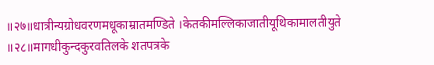॥२७॥धात्रीन्यग्रोधवरणमधूकाम्रातमण्डिते ।केतकीमल्लिकाजातीयूथिकामालतीयुते ॥२८॥मागधीकुन्दकुरवतिलके शतपत्रके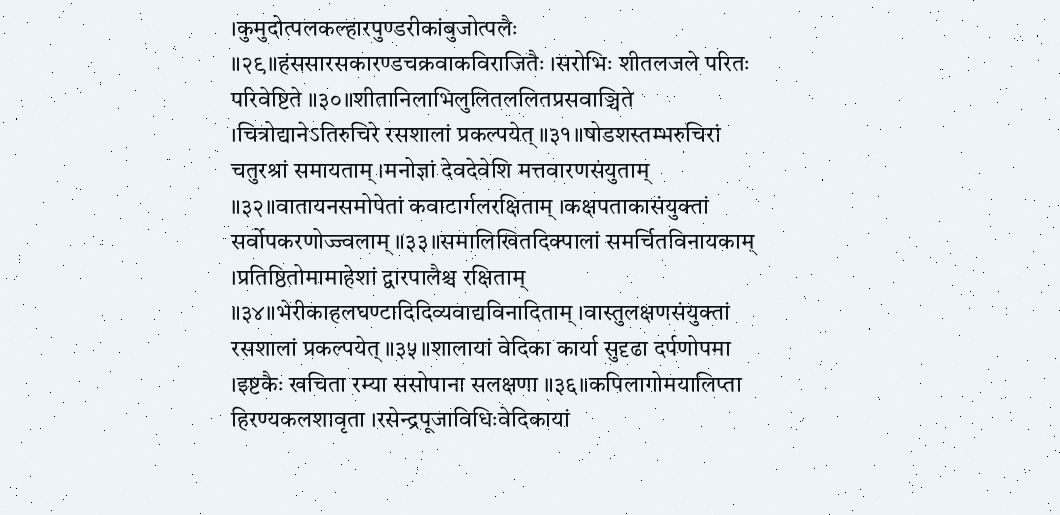।कुमुदोत्पलकल्हारपुण्डरीकांबुजोत्पलैः ॥२९॥हंससारसकारण्डचक्रवाकविराजितैः ।सरोभिः शीतलजले परितः परिवेष्टिते ॥३०॥शीतानिलाभिलुलितललितप्रसवाञ्चिते ।चित्रोद्यानेऽतिरुचिरे रसशालां प्रकल्पयेत् ॥३१॥षोडशस्तम्भरुचिरां चतुरश्रां समायताम् ।मनोज्ञां देवदेवेशि मत्तवारणसंयुताम् ॥३२॥वातायनसमोपेतां कवाटार्गलरक्षिताम् ।कक्षपताकासंयुक्तां सर्वोपकरणोज्ज्वलाम् ॥३३॥समालिखितदिक्पालां समर्चितविनायकाम् ।प्रतिष्ठितोमामाहेशां द्वारपालैश्च रक्षिताम् ॥३४॥भेरीकाहलघण्टादिदिव्यवाद्यविनादिताम् ।वास्तुलक्षणसंयुक्तां रसशालां प्रकल्पयेत् ॥३५॥शालायां वेदिका कार्या सुदृढा दर्पणोपमा ।इष्टकैः खचिता रम्या ससोपाना सलक्षणा ॥३६॥कपिलागोमयालिप्ता हिरण्यकलशावृता ।रसेन्द्रपूजाविधिःवेदिकायां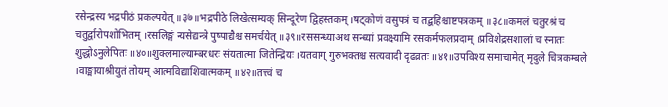रसेन्द्रस्य भद्रपीठं प्रकल्पयेत् ॥३७॥भद्रपीठे लिखेत्सम्यक् सिन्दूरेण द्विहस्तकम् ।षट्कोणं वसुपत्रं च तद्बहिश्चाष्टपत्रकम् ॥३८॥कमलं चतुरश्रं च चतुर्द्वारोपशोभितम् ।रसलिङ्गं न्यसेद्यन्त्रे पुष्पाद्यैश्च समर्चयेत् ॥३९॥रससन्ध्याअथ सन्ध्यां प्रवक्ष्यामि रसकर्मफलप्रदाम् ।प्रविशेद्रसशालां च स्नातः शुद्धोऽनुलेपितः ॥४०॥शुक्लमाल्याम्बरधरः संयतात्मा जितेन्द्रियः ।यतवाग् गुरुभक्तश्च सत्यवादी दृढव्रतः ॥४१॥उपविश्य समाचामेत् मृदुले चित्रकम्बले ।वाङ्मायाश्रीयुतं तोयम् आत्मविद्याशिवात्मकम् ॥४२॥तत्त्वं च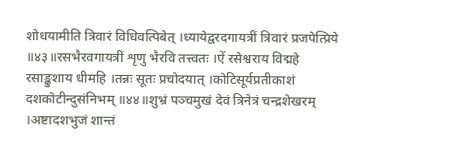शोधयामीति त्रिवारं विधिवत्पिबेत् ।ध्यायेद्वरदगायत्रीं त्रिवारं प्रजपेत्प्रिये ॥४३॥रसभैरवगायत्रीं शृणु भैरवि तत्त्वतः ।ऐं रसेश्वराय विद्महे रसाङ्कुशाय धीमहि ।तन्नः सूतः प्रचोदयात् ।कोटिसूर्यप्रतीकाशं दशकोटीन्दुसंनिभम् ॥४४॥शुभ्रं पञ्चमुखं देवं त्रिनेत्रं चन्द्रशेखरम् ।अष्टादशभुजं शान्तं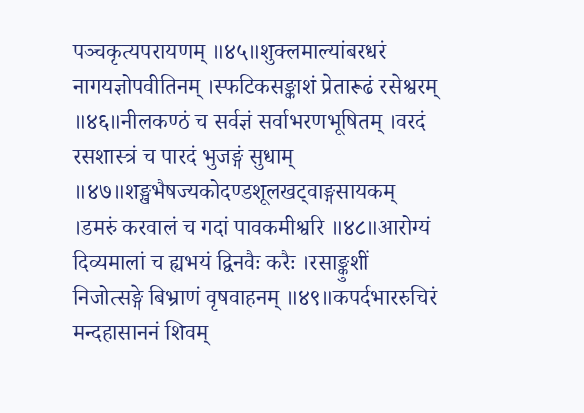पञ्चकृत्यपरायणम् ॥४५॥शुक्लमाल्यांबरधरं नागयज्ञोपवीतिनम् ।स्फटिकसङ्काशं प्रेतारूढं रसेश्वरम् ॥४६॥नीलकण्ठं च सर्वज्ञं सर्वाभरणभूषितम् ।वरदं रसशास्त्रं च पारदं भुजङ्गं सुधाम् ॥४७॥शङ्खभैषज्यकोदण्डशूलखट्वाङ्गसायकम् ।डमरुं करवालं च गदां पावकमीश्वरि ॥४८॥आरोग्यं दिव्यमालां च ह्यभयं द्विनवैः करैः ।रसाङ्कुशीं निजोत्सङ्गे बिभ्राणं वृषवाहनम् ॥४९॥कपर्दभाररुचिरं मन्दहासाननं शिवम्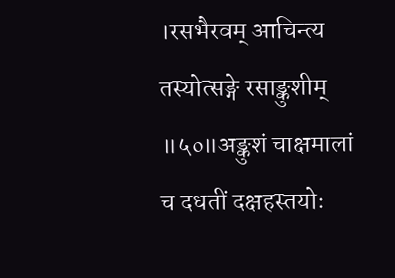।रसभैरवम् आचिन्त्य तस्योत्सङ्गे रसाङ्कुशीम् ॥५०॥अङ्कुशं चाक्षमालां च दधतीं दक्षहस्तयोः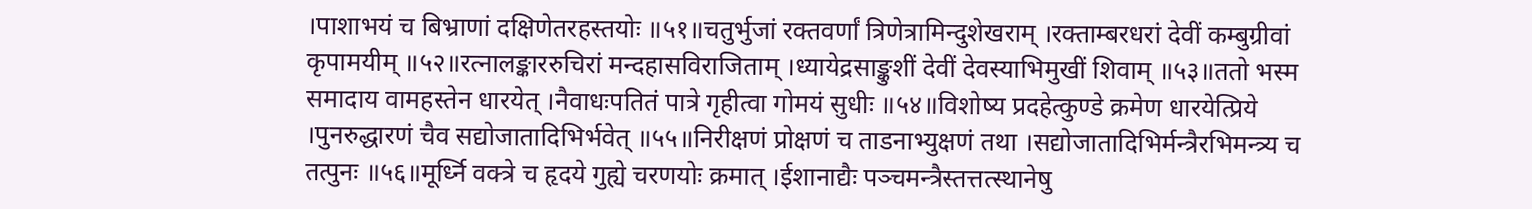।पाशाभयं च बिभ्राणां दक्षिणेतरहस्तयोः ॥५१॥चतुर्भुजां रक्तवर्णां त्रिणेत्रामिन्दुशेखराम् ।रक्ताम्बरधरां देवीं कम्बुग्रीवां कृपामयीम् ॥५२॥रत्नालङ्काररुचिरां मन्दहासविराजिताम् ।ध्यायेद्रसाङ्कुशीं देवीं देवस्याभिमुखीं शिवाम् ॥५३॥ततो भस्म समादाय वामहस्तेन धारयेत् ।नैवाधःपतितं पात्रे गृहीत्वा गोमयं सुधीः ॥५४॥विशोष्य प्रदहेत्कुण्डे क्रमेण धारयेत्प्रिये ।पुनरुद्धारणं चैव सद्योजातादिभिर्भवेत् ॥५५॥निरीक्षणं प्रोक्षणं च ताडनाभ्युक्षणं तथा ।सद्योजातादिभिर्मन्त्रैरभिमन्त्र्य च तत्पुनः ॥५६॥मूर्ध्नि वक्त्रे च हृदये गुह्ये चरणयोः क्रमात् ।ईशानाद्यैः पञ्चमन्त्रैस्तत्तत्स्थानेषु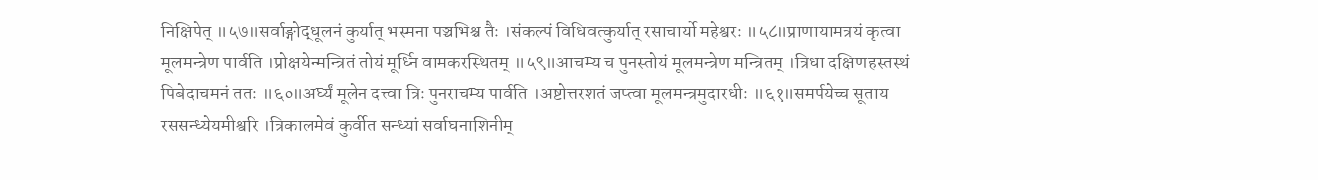निक्षिपेत् ॥५७॥सर्वाङ्गोद्धूलनं कुर्यात् भस्मना पञ्चभिश्च तैः ।संकल्पं विधिवत्कुर्यात् रसाचार्यो महेश्वरः ॥५८॥प्राणायामत्रयं कृत्वा मूलमन्त्रेण पार्वति ।प्रोक्षयेन्मन्त्रितं तोयं मूर्ध्नि वामकरस्थितम् ॥५९॥आचम्य च पुनस्तोयं मूलमन्त्रेण मन्त्रितम् ।त्रिधा दक्षिणहस्तस्थं पिबेदाचमनं ततः ॥६०॥अर्घ्यं मूलेन दत्त्वा त्रिः पुनराचम्य पार्वति ।अष्टोत्तरशतं जप्त्वा मूलमन्त्रमुदारधीः ॥६१॥समर्पयेच्च सूताय रससन्ध्येयमीश्वरि ।त्रिकालमेवं कुर्वीत सन्ध्यां सर्वाघनाशिनीम्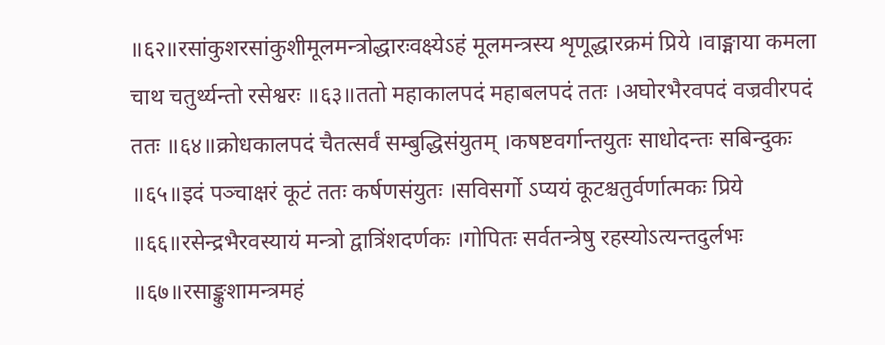॥६२॥रसांकुशरसांकुशीमूलमन्त्रोद्धारःवक्ष्येऽहं मूलमन्त्रस्य शृणूद्धारक्रमं प्रिये ।वाङ्माया कमला चाथ चतुर्थ्यन्तो रसेश्वरः ॥६३॥ततो महाकालपदं महाबलपदं ततः ।अघोरभैरवपदं वज्रवीरपदं ततः ॥६४॥क्रोधकालपदं चैतत्सर्वं सम्बुद्धिसंयुतम् ।कषष्टवर्गान्तयुतः साधोदन्तः सबिन्दुकः ॥६५॥इदं पञ्चाक्षरं कूटं ततः कर्षणसंयुतः ।सविसर्गो ऽप्ययं कूटश्चतुर्वर्णात्मकः प्रिये ॥६६॥रसेन्द्रभैरवस्यायं मन्त्रो द्वात्रिंशदर्णकः ।गोपितः सर्वतन्त्रेषु रहस्योऽत्यन्तदुर्लभः ॥६७॥रसाङ्कुशामन्त्रमहं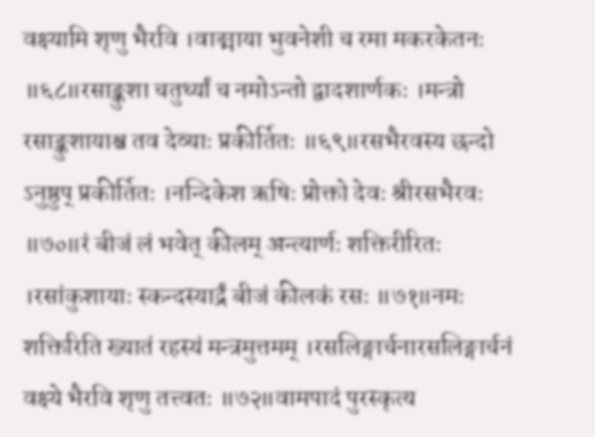वक्ष्यामि शृणु भैरवि ।वाङ्माया भुवनेशी च रमा मकरकेतनः ॥६८॥रसाङ्कुशा चतुर्थ्यां च नमोऽन्तो द्वादशार्णकः ।मन्त्रो रसाङ्कुशायाश्च तव देव्याः प्रकीर्तितः ॥६९॥रसभैरवस्य छन्दो ऽनुष्ठुप् प्रकीर्तितः ।नन्दिकेश ऋषिः प्रोक्तो देवः श्रीरसभैरवः ॥७०॥रं बीजं लं भवेत् कीलम् अन्त्यार्णः शक्तिरीरितः ।रसांकुशायाः स्कन्दस्यार्द्रं बीजं कीलकं रसः ॥७१॥नमः शक्तिरिति ख्यातं रहस्यं मन्त्रमुत्तमम् ।रसलिङ्गार्चनारसलिङ्गार्चनं वक्ष्ये भैरवि शृणु तत्त्वतः ॥७२॥वामपादं पुरस्कृत्य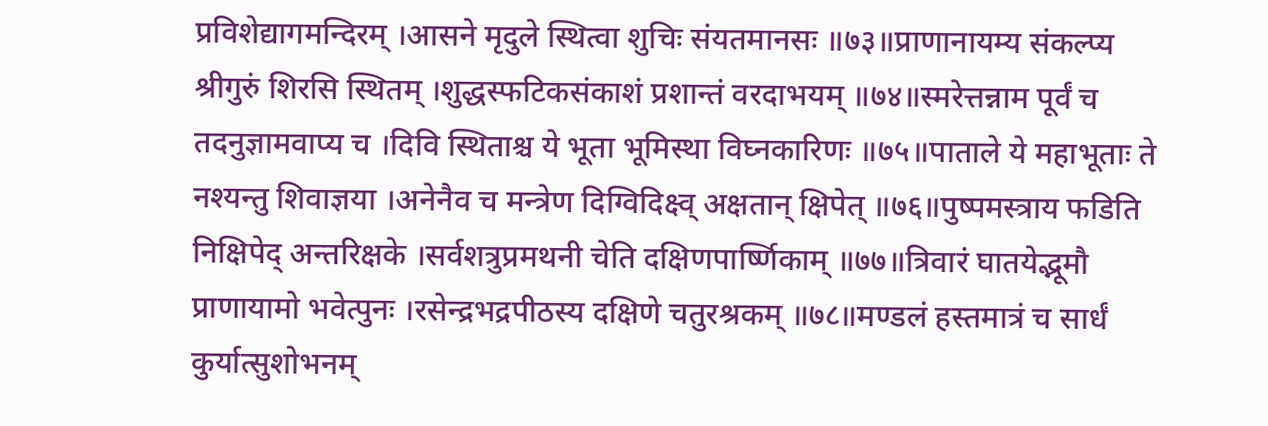प्रविशेद्यागमन्दिरम् ।आसने मृदुले स्थित्वा शुचिः संयतमानसः ॥७३॥प्राणानायम्य संकल्प्य श्रीगुरुं शिरसि स्थितम् ।शुद्धस्फटिकसंकाशं प्रशान्तं वरदाभयम् ॥७४॥स्मरेत्तन्नाम पूर्वं च तदनुज्ञामवाप्य च ।दिवि स्थिताश्च ये भूता भूमिस्था विघ्नकारिणः ॥७५॥पाताले ये महाभूताः ते नश्यन्तु शिवाज्ञया ।अनेनैव च मन्त्रेण दिग्विदिक्ष्व् अक्षतान् क्षिपेत् ॥७६॥पुष्पमस्त्राय फडिति निक्षिपेद् अन्तरिक्षके ।सर्वशत्रुप्रमथनी चेति दक्षिणपार्ष्णिकाम् ॥७७॥त्रिवारं घातयेद्भूमौ प्राणायामो भवेत्पुनः ।रसेन्द्रभद्रपीठस्य दक्षिणे चतुरश्रकम् ॥७८॥मण्डलं हस्तमात्रं च सार्धं कुर्यात्सुशोभनम्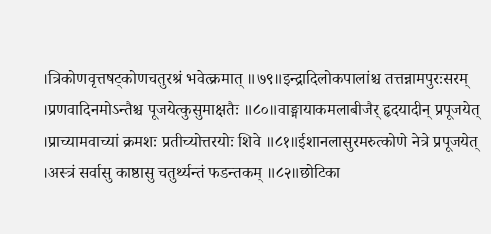।त्रिकोणवृत्तषट्कोणचतुरश्रं भवेत्क्रमात् ॥७९॥इन्द्रादिलोकपालांश्च तत्तन्नामपुरःसरम् ।प्रणवादिनमोऽन्तैश्च पूजयेत्कुसुमाक्षतैः ॥८०॥वाङ्मायाकमलाबीजैर् हृदयादीन् प्रपूजयेत् ।प्राच्यामवाच्यां क्रमशः प्रतीच्योत्तरयोः शिवे ॥८१॥ईशानलासुरमरुत्कोणे नेत्रे प्रपूजयेत् ।अस्त्रं सर्वासु काष्ठासु चतुर्थ्यन्तं फडन्तकम् ॥८२॥छोटिका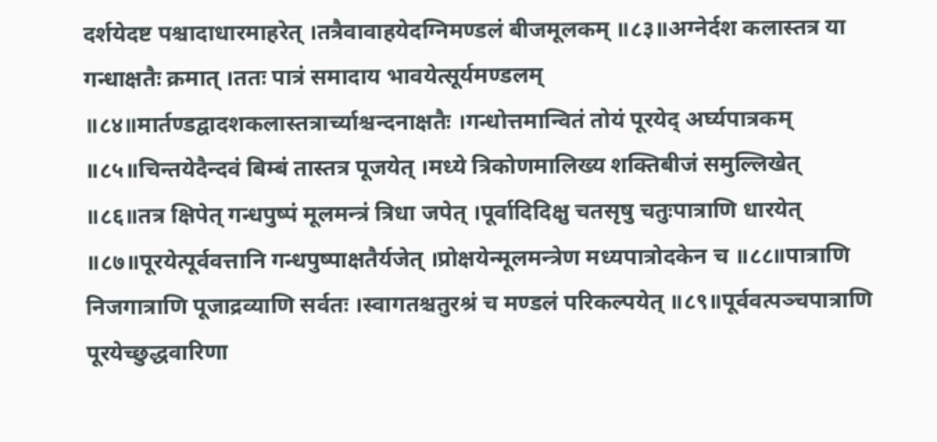दर्शयेदष्ट पश्चादाधारमाहरेत् ।तत्रैवावाहयेदग्निमण्डलं बीजमूलकम् ॥८३॥अग्नेर्दश कलास्तत्र या गन्धाक्षतैः क्रमात् ।ततः पात्रं समादाय भावयेत्सूर्यमण्डलम् ॥८४॥मार्तण्डद्वादशकलास्तत्रार्च्याश्चन्दनाक्षतैः ।गन्धोत्तमान्वितं तोयं पूरयेद् अर्घ्यपात्रकम् ॥८५॥चिन्तयेदैन्दवं बिम्बं तास्तत्र पूजयेत् ।मध्ये त्रिकोणमालिख्य शक्तिबीजं समुल्लिखेत् ॥८६॥तत्र क्षिपेत् गन्धपुष्पं मूलमन्त्रं त्रिधा जपेत् ।पूर्वादिदिक्षु चतसृषु चतुःपात्राणि धारयेत् ॥८७॥पूरयेत्पूर्ववत्तानि गन्धपुष्पाक्षतैर्यजेत् ।प्रोक्षयेन्मूलमन्त्रेण मध्यपात्रोदकेन च ॥८८॥पात्राणि निजगात्राणि पूजाद्रव्याणि सर्वतः ।स्वागतश्चतुरश्रं च मण्डलं परिकल्पयेत् ॥८९॥पूर्ववत्पञ्चपात्राणि पूरयेच्छुद्धवारिणा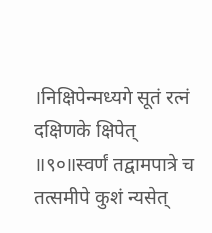।निक्षिपेन्मध्यगे सूतं रत्नं दक्षिणके क्षिपेत् ॥९०॥स्वर्णं तद्वामपात्रे च तत्समीपे कुशं न्यसेत्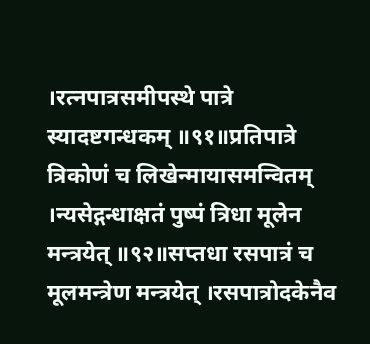।रत्नपात्रसमीपस्थे पात्रे स्यादष्टगन्धकम् ॥९१॥प्रतिपात्रे त्रिकोणं च लिखेन्मायासमन्वितम् ।न्यसेद्गन्धाक्षतं पुष्पं त्रिधा मूलेन मन्त्रयेत् ॥९२॥सप्तधा रसपात्रं च मूलमन्त्रेण मन्त्रयेत् ।रसपात्रोदकेनैव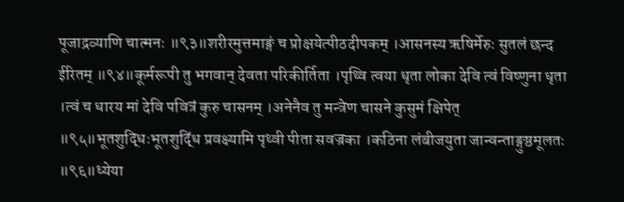पूजाद्रव्याणि चात्मनः ॥९३॥शरीरमुत्तमाङ्गं च प्रोक्षयेत्पीठदीपकम् ।आसनस्य ऋषिर्मेरुः सुतलं छन्द ईरितम् ॥९४॥कूर्मरूपी तु भगवान् देवता परिकीर्तिता ।पृथ्वि त्वया धृता लोका देवि त्वं विष्णुना धृता ।त्वं च धारय मां देवि पवित्रं कुरु चासनम् ।अनेनैव तु मन्त्रेण चासने कुसुमं क्षिपेत् ॥९५॥भूतशुद्धिःभूतशुद्धिं प्रवक्ष्यामि पृथ्वी पीता सवज्रका ।कठिना लंबीजयुता जान्वन्ताङ्गुष्ठमूलतः ॥९६॥ध्येया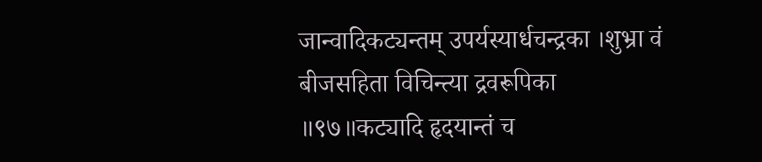जान्वादिकट्यन्तम् उपर्यस्यार्धचन्द्रका ।शुभ्रा वं बीजसहिता विचिन्त्या द्रवरूपिका ॥९७॥कट्यादि हृदयान्तं च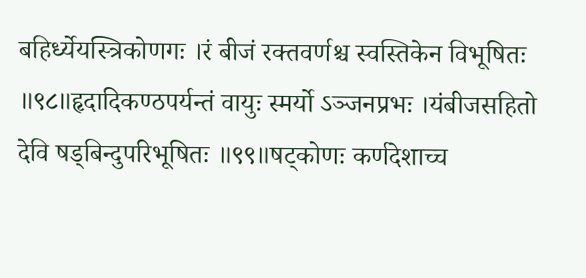बहिर्ध्येयस्त्रिकोणगः ।रं बीजं रक्तवर्णश्च स्वस्तिकेन विभूषितः ॥९८॥हृदादिकण्ठपर्यन्तं वायुः स्मर्यो ऽञ्जनप्रभः ।यंबीजसहितो देवि षड्बिन्दुपरिभूषितः ॥९९॥षट्कोणः कर्णदेशाच्च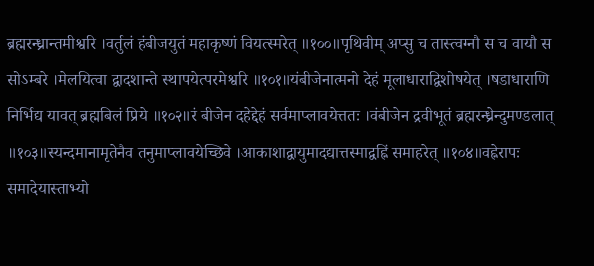ब्रह्मरन्ध्रान्तमीश्वरि ।वर्तुलं हंबीजयुतं महाकृष्णं वियत्स्मरेत् ॥१००॥पृथिवीम् अप्सु च तास्त्वग्नौ स च वायौ स सोऽम्बरे ।मेलयित्वा द्वादशान्ते स्थापयेत्परमेश्वरि ॥१०१॥यंबीजेनात्मनो देहं मूलाधाराद्विशोषयेत् ।षडाधाराणि निर्भिद्य यावत् ब्रह्मबिलं प्रिये ॥१०२॥रं बीजेन दहेद्देहं सर्वमाप्लावयेत्ततः ।वंबीजेन द्रवीभूतं ब्रह्मरन्ध्रेन्दुमण्डलात् ॥१०३॥स्यन्दमानामृतेनैव तनुमाप्लावयेच्छिवे ।आकाशाद्वायुमादद्यात्तस्माद्वह्निं समाहरेत् ॥१०४॥वह्नेरापः समादेयास्ताभ्यो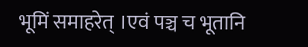भूमिं समाहरेत् ।एवं पञ्च च भूतानि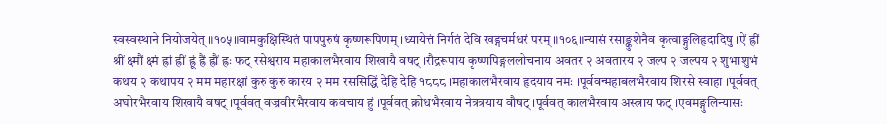स्वस्वस्थाने नियोजयेत् ॥१०५॥वामकुक्षिस्थितं पापपुरुषं कृष्णरूपिणम् ।ध्यायेत्तं निर्गतं देवि खड्गचर्मधरं परम् ॥१०६॥न्यासं रसाङ्कुशेनैव कृत्वाङ्गुलिहृदादिषु ।ऐं ह्रीं श्रीं क्ष्मौं क्ष्मं ह्रां ह्रीं ह्रूं ह्रैं ह्रौं ह्रः फट् रसेश्वराय महाकालभैरवाय शिखायै वषट् ।रौद्ररूपाय कृष्णपिङ्गललोचनाय अवतर २ अवतारय २ जल्प २ जल्पय २ शुभाशुभं कथय २ कथापय २ मम महारक्षां कुरु कुरु कारय २ मम रससिद्धिं देहि देहि १८८८ ।महाकालभैरवाय हृदयाय नमः ।पूर्ववन्महाबलभैरवाय शिरसे स्वाहा ।पूर्ववत् अघोरभैरवाय शिखायै वषट् ।पूर्ववत् वज्रवीरभैरवाय कवचाय हुं ।पूर्ववत् क्रोधभैरवाय नेत्रत्रयाय वौषट् ।पूर्ववत् कालभैरवाय अस्त्राय फट् ।एवमङ्गुलिन्यासः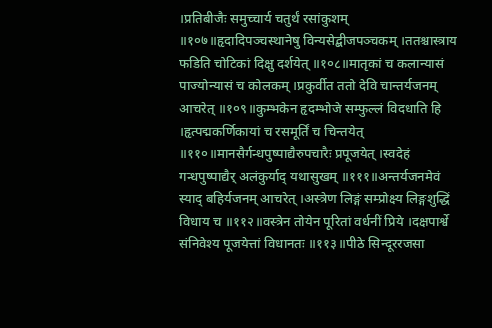।प्रतिबीजैः समुच्चार्य चतुर्थं रसांकुशम् ॥१०७॥हृदादिपञ्चस्थानेषु विन्यसेद्बीजपञ्चकम् ।ततश्चास्त्राय फडिति चोटिकां दिक्षु दर्शयेत् ॥१०८॥मातृकां च कलान्यासं पाज्योन्यासं च कोलकम् ।प्रकुर्वीत ततो देवि चान्तर्यजनम् आचरेत् ॥१०९॥कुम्भकेन हृदम्भोजे सम्फुल्लं विदधाति हि ।हृत्पद्मकर्णिकायां च रसमूर्तिं च चिन्तयेत् ॥११०॥मानसैर्गन्धपुष्पाद्यैरुपचारैः प्रपूजयेत् ।स्वदेहं गन्धपुष्पाद्यैर् अलंकुर्याद् यथासुखम् ॥१११॥अन्तर्यजनमेवं स्याद् बहिर्यजनम् आचरेत् ।अस्त्रेण लिङ्गं सम्प्रोक्ष्य लिङ्गशुद्धिं विधाय च ॥११२॥वस्त्रेन तोयेन पूरितां वर्धनीं प्रिये ।दक्षपार्श्वे संनिवेश्य पूजयेत्तां विधानतः ॥११३॥पीठे सिन्दूररजसा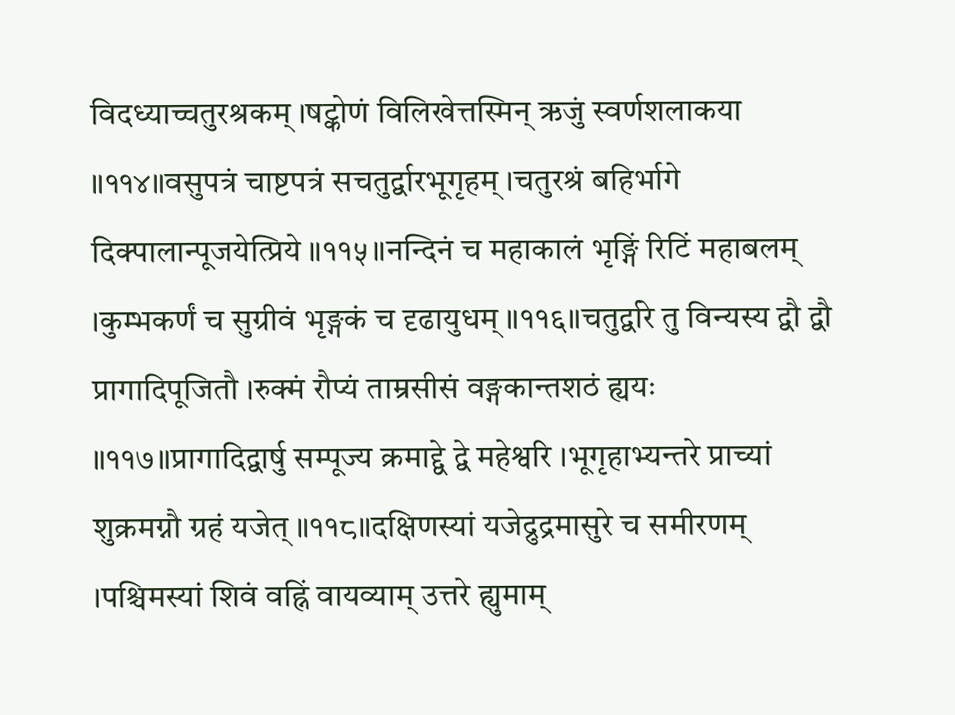विदध्याच्चतुरश्रकम् ।षट्कोणं विलिखेत्तस्मिन् ऋजुं स्वर्णशलाकया ॥११४॥वसुपत्रं चाष्टपत्रं सचतुर्द्वारभूगृहम् ।चतुरश्रं बहिर्भागे दिक्पालान्पूजयेत्प्रिये ॥११५॥नन्दिनं च महाकालं भृङ्गिं रिटिं महाबलम् ।कुम्भकर्णं च सुग्रीवं भृङ्गकं च दृढायुधम् ॥११६॥चतुर्द्वारे तु विन्यस्य द्वौ द्वौ प्रागादिपूजितौ ।रुक्मं रौप्यं ताम्रसीसं वङ्गकान्तशठं ह्ययः ॥११७॥प्रागादिद्वार्षु सम्पूज्य क्रमाद्द्वे द्वे महेश्वरि ।भूगृहाभ्यन्तरे प्राच्यां शुक्रमग्नौ ग्रहं यजेत् ॥११८॥दक्षिणस्यां यजेद्रुद्रमासुरे च समीरणम् ।पश्चिमस्यां शिवं वह्निं वायव्याम् उत्तरे ह्युमाम्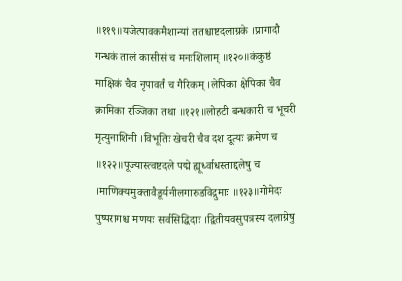॥११९॥यजेत्पावकमैशान्यां ततश्चाष्टदलाग्रके ।प्रागादौ गन्धकं तालं कासीसं च मनःशिलाम् ॥१२०॥कंकुष्ठं माक्षिकं चैव नृपावर्तं च गैरिकम् ।लेपिका क्षेपिका चैव क्रामिका रञ्जिका तथा ॥१२१॥लोहटी बन्धकारी च भूचरी मृत्युनाशिनी ।विभूतिः खेचरी चैव दश दूत्यः क्रमेण च ॥१२२॥पूज्यास्त्वष्टदले पद्मे ह्यूर्ध्वाधस्ताद्दलेषु च ।माणिक्यमुक्तावैडूर्यनीलगारुडविद्रुमाः ॥१२३॥गोमेदः पुष्परागश्च मणयः सर्वसिद्धिदाः ।द्वितीयवसुपत्रस्य दलाग्रेषु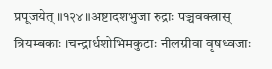प्रपूजयेत् ॥१२४॥अष्टादशभुजा रुद्राः पञ्चवक्त्रास् त्रियम्बकाः ।चन्द्रार्धशोभिमकुटाः नीलग्रीवा वृषध्वजाः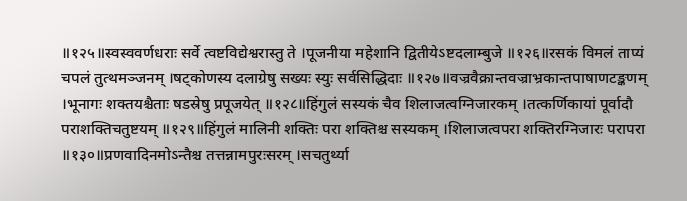॥१२५॥स्वस्ववर्णधराः सर्वे त्वष्टविद्येश्वरास्तु ते ।पूजनीया महेशानि द्वितीयेऽष्टदलाम्बुजे ॥१२६॥रसकं विमलं ताप्यं चपलं तुत्थमञ्जनम् ।षट्कोणस्य दलाग्रेषु सख्यः स्युः सर्वसिद्धिदाः ॥१२७॥वज्रवैक्रान्तवज्राभ्रकान्तपाषाणटङ्कणम् ।भूनागः शक्तयश्चैताः षडस्रेषु प्रपूजयेत् ॥१२८॥हिंगुलं सस्यकं चैव शिलाजत्वग्निजारकम् ।तत्कर्णिकायां पूर्वादौ पराशक्तिचतुष्टयम् ॥१२९॥हिंगुलं मालिनी शक्तिः परा शक्तिश्च सस्यकम् ।शिलाजत्वपरा शक्तिरग्निजारः परापरा ॥१३०॥प्रणवादिनमोऽन्तैश्च तत्तन्नामपुरःसरम् ।सचतुर्थ्या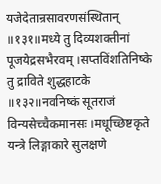यजेदेतान्रसावरणसंस्थितान् ॥१३१॥मध्ये तु दिव्यशक्तीनां पूजयेद्रसभैरवम् ।सप्तविंशतिनिष्के तु द्राविते शुद्धहाटके ॥१३२॥नवनिष्कं सूतराजं विन्यसेच्चैकमानसः ।मधूच्छिष्टकृते यन्त्रे लिङ्गाकारे सुलक्षणे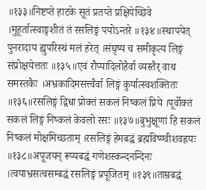॥१३३॥निष्टप्ते हाटके सूतं प्रतप्ते प्रक्षिपेच्छिवे ।मुहूर्तात्स्वाङ्गशीतं तं रसलिङ्गं पयोऽन्तरे ॥१३४॥स्थापयेत् पुनरादाय ह्युपरिस्थं मलं हरेत् ।संघृष्य च समीकृत्य लिङ्गं संप्रोक्षयेत्ततः ॥१३५॥एवं रौप्यादिलोहैर्वा व्यस्तैर् वाथ समस्तकैः ।अभ्रकादिमसत्त्वैर्वा लिङ्गं कुर्यात्स्वशक्तितः ॥१३६॥रसलिङ्गं द्विधा प्रोक्तं सकलं निष्कलं प्रिये ।पूर्वोक्तं सकलं लिङ्गं निष्कलं केवलो रसः ॥१३७॥बुभुक्षूणां हि सकलं निष्कलं मोक्षमिच्छताम् ।रसलिङ्गं हेमबद्धं ब्रह्मविष्ण्वीशवह्नयः ॥१३८॥अपूजयन् रूप्यबद्धं गणेशस्कन्दनन्दिनः ।त्वयाभ्रसत्वसम्बद्धं रसलिङ्गं प्रपूजितम् ॥१३९॥ताम्रबद्धं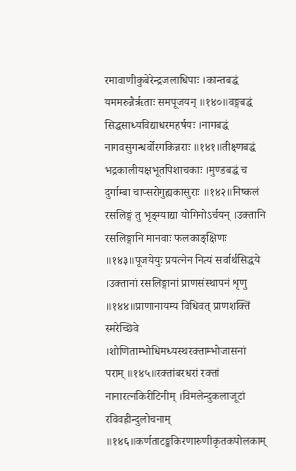रमावाणीकुबेरेन्द्रजलाधिपाः ।कान्तबद्धं यममरुन्नैरृताः समपूजयन् ॥१४०॥वङ्गबद्धं सिद्धसाध्यविद्याधरमहर्षयः ।नागबद्धं नागवसुगन्धर्वोरगकिन्नराः ॥१४१॥तीक्ष्णबद्धं भद्रकालीयक्षभूतपिशाचकाः ।मुण्डबद्धं च दुर्गाम्बा चाप्सरोगुह्यकासुराः ॥१४२॥निष्कलं रसलिङ्गं तु भृङ्ग्याद्या योगिनोऽर्चयन् ।उक्तानि रसलिङ्गानि मानवाः फलकाङ्क्षिणः ॥१४३॥पूजयेयुः प्रयत्नेन नित्यं सर्वार्थसिद्धये ।उक्तानां रसलिङ्गानां प्राणसंस्थापनं शृणु ॥१४४॥प्राणानायम्य विधिवत् प्राणशक्तिं स्मरेच्छिवे ।शोणिताम्भोधिमध्यस्थरक्ताम्भोजासनां पराम् ॥१४५॥रक्तांबरधरां रक्तां नानारत्नकिरीटिनीम् ।विमलेन्दुकलाजूटां रविवह्नीन्दुलोचनाम् ॥१४६॥कर्णताटङ्ककिरणारुणीकृतकपोलकाम्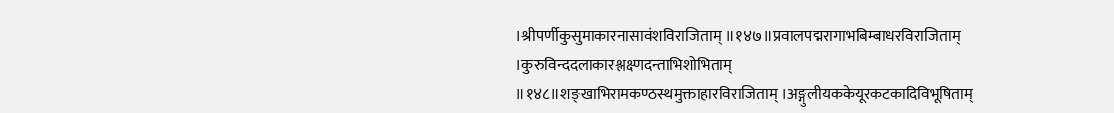।श्रीपर्णीकुसुमाकारनासावंशविराजिताम् ॥१४७॥प्रवालपद्मरागाभबिम्बाधरविराजिताम् ।कुरुविन्ददलाकारश्लक्ष्णदन्ताभिशोभिताम् ॥१४८॥शङ्खाभिरामकण्ठस्थमुक्ताहारविराजिताम् ।अङ्गुलीयककेयूरकटकादिविभूषिताम्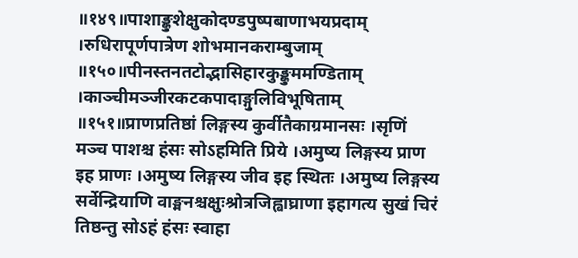॥१४९॥पाशाङ्कुशेक्षुकोदण्डपुष्पबाणाभयप्रदाम् ।रुधिरापूर्णपात्रेण शोभमानकराम्बुजाम् ॥१५०॥पीनस्तनतटोद्भासिहारकुङ्कुममण्डिताम् ।काञ्चीमञ्जीरकटकपादाङ्गुलिविभूषिताम् ॥१५१॥प्राणप्रतिष्ठां लिङ्गस्य कुर्वीतैकाग्रमानसः ।सृणिं मञ्च पाशश्च हंसः सोऽहमिति प्रिये ।अमुष्य लिङ्गस्य प्राण इह प्राणः ।अमुष्य लिङ्गस्य जीव इह स्थितः ।अमुष्य लिङ्गस्य सर्वेन्द्रियाणि वाङ्मनश्चक्षुःश्रोत्रजिह्वाघ्राणा इहागत्य सुखं चिरं तिष्ठन्तु सोऽहं हंसः स्वाहा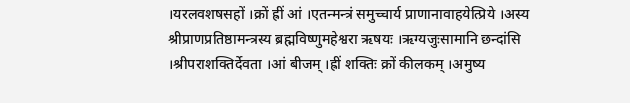।यरलवशषसहों ।क्रों ह्रीं आं ।एतन्मन्त्रं समुच्चार्य प्राणानावाहयेत्प्रिये ।अस्य श्रीप्राणप्रतिष्ठामन्त्रस्य ब्रह्मविष्णुमहेश्वरा ऋषयः ।ऋग्यजुःसामानि छन्दांसि ।श्रीपराशक्तिर्देवता ।आं बीजम् ।ह्रीं शक्तिः क्रों कीलकम् ।अमुष्य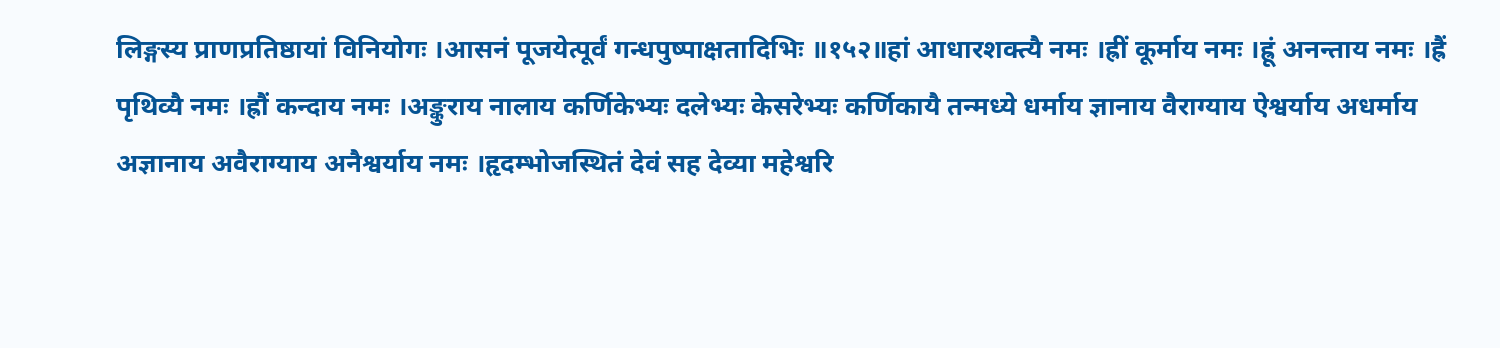लिङ्गस्य प्राणप्रतिष्ठायां विनियोगः ।आसनं पूजयेत्पूर्वं गन्धपुष्पाक्षतादिभिः ॥१५२॥हां आधारशक्त्यै नमः ।ह्रीं कूर्माय नमः ।ह्रूं अनन्ताय नमः ।ह्रैं पृथिव्यै नमः ।ह्रौं कन्दाय नमः ।अङ्कुराय नालाय कर्णिकेभ्यः दलेभ्यः केसरेभ्यः कर्णिकायै तन्मध्ये धर्माय ज्ञानाय वैराग्याय ऐश्वर्याय अधर्माय अज्ञानाय अवैराग्याय अनैश्वर्याय नमः ।हृदम्भोजस्थितं देवं सह देव्या महेश्वरि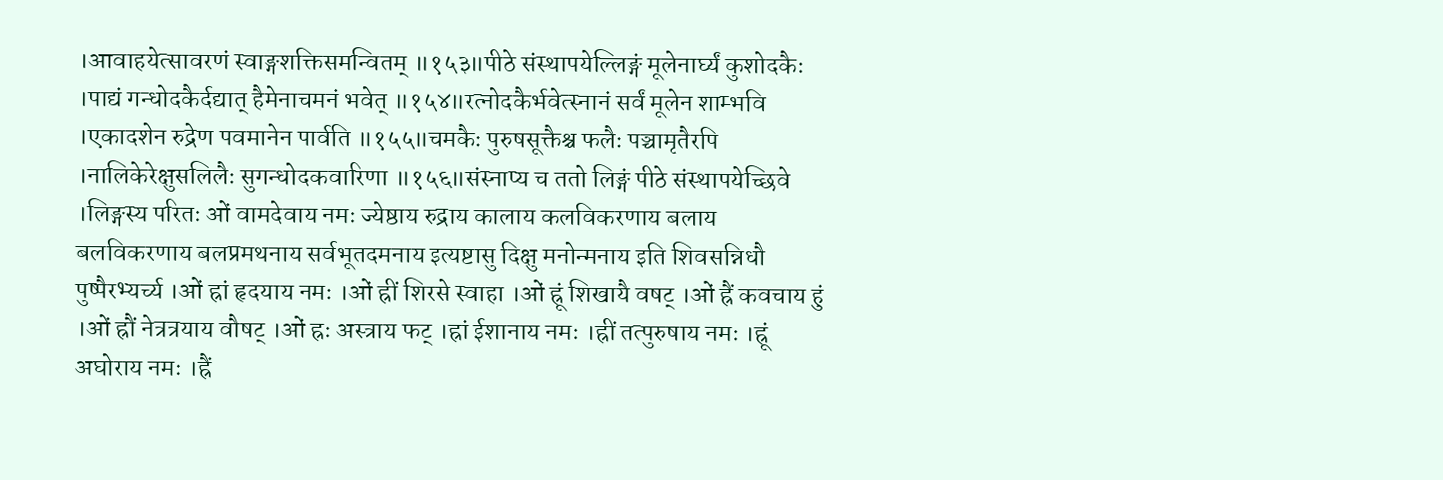।आवाहयेत्सावरणं स्वाङ्गशक्तिसमन्वितम् ॥१५३॥पीठे संस्थापयेल्लिङ्गं मूलेनार्घ्यं कुशोदकैः ।पाद्यं गन्धोदकैर्दद्यात् हैमेनाचमनं भवेत् ॥१५४॥रत्नोदकैर्भवेत्स्नानं सर्वं मूलेन शाम्भवि ।एकादशेन रुद्रेण पवमानेन पार्वति ॥१५५॥चमकैः पुरुषसूक्तैश्च फलैः पञ्चामृतैरपि ।नालिकेरेक्षुसलिलैः सुगन्धोदकवारिणा ॥१५६॥संस्नाप्य च ततो लिङ्गं पीठे संस्थापयेच्छिवे ।लिङ्गस्य परितः ओं वामदेवाय नमः ज्येष्ठाय रुद्राय कालाय कलविकरणाय बलाय बलविकरणाय बलप्रमथनाय सर्वभूतदमनाय इत्यष्टासु दिक्षु मनोन्मनाय इति शिवसन्निधौ पुष्पैरभ्यर्च्य ।ओं ह्रां हृदयाय नमः ।ओं ह्रीं शिरसे स्वाहा ।ओं ह्रूं शिखायै वषट् ।ओं ह्रैं कवचाय हुं ।ओं ह्रौं नेत्रत्रयाय वौषट् ।ओं ह्रः अस्त्राय फट् ।ह्रां ईशानाय नमः ।ह्रीं तत्पुरुषाय नमः ।ह्रूं अघोराय नमः ।ह्रैं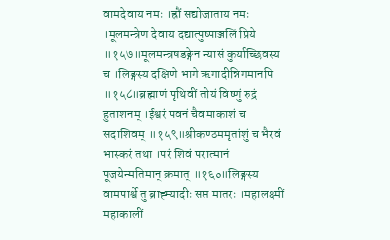वामदेवाय नमः ।ह्रौं सद्योजाताय नमः ।मूलमन्त्रेण देवाय दद्यात्पुष्पाञ्जलिं प्रिये ॥१५७॥मूलमन्त्रषडङ्गेन न्यासं कुर्याच्छिवस्य च ।लिङ्गस्य दक्षिणे भागे ऋगादीन्निगमानपि ॥१५८॥ब्रह्माणं पृथिवीं तोयं विष्णुं रुद्रं हुताशनम् ।ईश्वरं पवनं चैवमाकाशं च सदाशिवम् ॥१५९॥श्रीकण्ठममृतांशुं च भैरवं भास्करं तथा ।परं शिवं परात्मानं पूजयेन्मतिमान् क्रमात् ॥१६०॥लिङ्गस्य वामपार्श्वे तु ब्राह्म्यादीः सप्त मातरः ।महालक्ष्मीं महाकालीं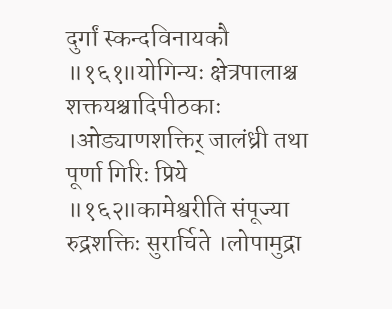दुर्गां स्कन्दविनायकौ ॥१६१॥योगिन्यः क्षेत्रपालाश्च शक्तयश्चादिपीठकाः ।ओड्याणशक्तिर् जालंध्री तथा पूर्णा गिरिः प्रिये ॥१६२॥कामेश्वरीति संपूज्या रुद्रशक्तिः सुरार्चिते ।लोपामुद्रा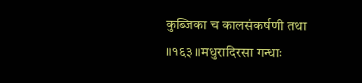कुब्जिका च कालसंकर्षणी तथा ॥१६३॥मधुरादिरसा गन्धाः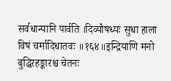सर्वधान्यानि पार्वति ।दिव्यौषध्यः सुधा हाला विषं चर्मादिधातवः ॥१६४॥इन्द्रियाणि मनो बुद्धिरहङ्कारश्च चेतनः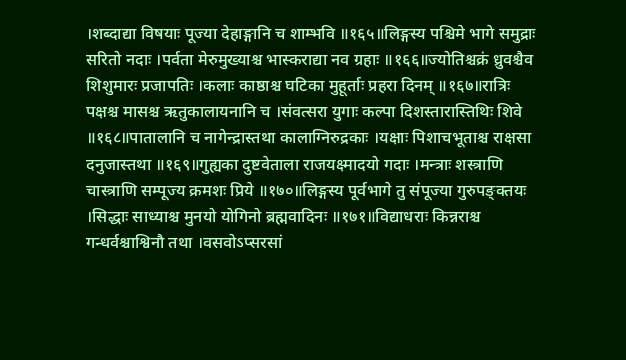।शब्दाद्या विषयाः पूज्या देहाङ्गानि च शाम्भवि ॥१६५॥लिङ्गस्य पश्चिमे भागे समुद्राः सरितो नदाः ।पर्वता मेरुमुख्याश्च भास्कराद्या नव ग्रहाः ॥१६६॥ज्योतिश्चक्रं ध्रुवश्चैव शिशुमारः प्रजापतिः ।कलाः काष्ठाश्च घटिका मुहूर्ताः प्रहरा दिनम् ॥१६७॥रात्रिः पक्षश्च मासश्च ऋतुकालायनानि च ।संवत्सरा युगाः कल्पा दिशस्तारास्तिथिः शिवे ॥१६८॥पातालानि च नागेन्द्रास्तथा कालाग्निरुद्रकाः ।यक्षाः पिशाचभूताश्च राक्षसा दनुजास्तथा ॥१६९॥गुह्यका दुष्टवेताला राजयक्ष्मादयो गदाः ।मन्त्राः शस्त्राणि चास्त्राणि सम्पूज्य क्रमशः प्रिये ॥१७०॥लिङ्गस्य पूर्वभागे तु संपूज्या गुरुपङ्क्तयः ।सिद्धाः साध्याश्च मुनयो योगिनो ब्रह्मवादिनः ॥१७१॥विद्याधराः किन्नराश्च गन्धर्वश्चाश्विनौ तथा ।वसवोऽप्सरसां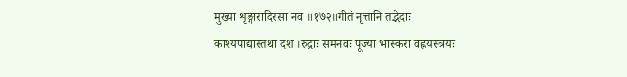मुख्या शृङ्गारादिरसा नव ॥१७२॥गीतं नृत्तानि तद्भेदाः काश्यपाद्यास्तथा दश ।रुद्राः समनवः पूज्या भास्करा वह्नयस्त्रयः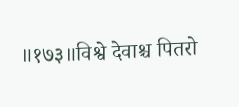॥१७३॥विश्वे देवाश्च पितरो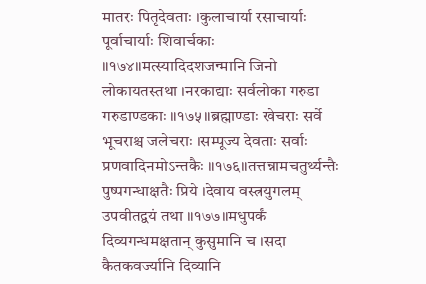मातरः पितृदेवताः ।कुलाचार्या रसाचार्याः पूर्वाचार्याः शिवार्चकाः ॥१७४॥मत्स्यादिदशजन्मानि जिनो लोकायतस्तथा ।नरकाद्याः सर्वलोका गरुडा गरुडाण्डकाः ॥१७५॥ब्रह्माण्डाः खेचराः सर्वे भूचराश्च जलेचराः ।सम्पूज्य देवताः सर्वाः प्रणवादिनमोऽन्तकैः ॥१७६॥तत्तन्नामचतुर्थ्यन्तैः पुष्पगन्धाक्षतैः प्रिये ।देवाय वस्त्रयुगलम् उपवीतद्वयं तथा ॥१७७॥मधुपर्कं दिव्यगन्धमक्षतान् कुसुमानि च ।सदा कैतकवर्ज्यानि दिव्यानि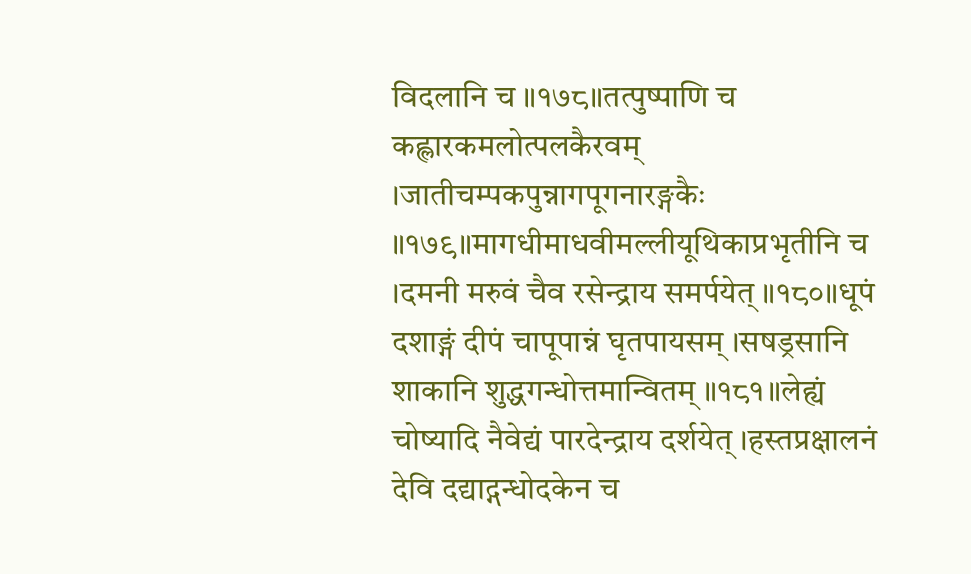विदलानि च ॥१७८॥तत्पुष्पाणि च कह्लारकमलोत्पलकैरवम् ।जातीचम्पकपुन्नागपूगनारङ्गकैः ॥१७९॥मागधीमाधवीमल्लीयूथिकाप्रभृतीनि च ।दमनी मरुवं चैव रसेन्द्राय समर्पयेत् ॥१८०॥धूपं दशाङ्गं दीपं चापूपान्नं घृतपायसम् ।सषड्रसानि शाकानि शुद्धगन्धोत्तमान्वितम् ॥१८१॥लेह्यं चोष्यादि नैवेद्यं पारदेन्द्राय दर्शयेत् ।हस्तप्रक्षालनं देवि दद्याद्गन्धोदकेन च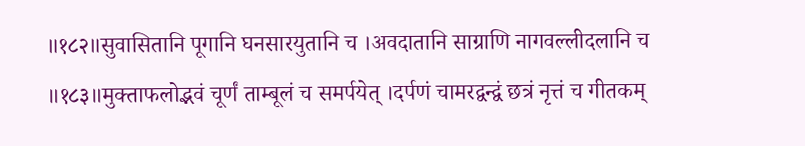॥१८२॥सुवासितानि पूगानि घनसारयुतानि च ।अवदातानि साग्राणि नागवल्लीदलानि च ॥१८३॥मुक्ताफलोद्भवं चूर्णं ताम्बूलं च समर्पयेत् ।दर्पणं चामरद्वन्द्वं छत्रं नृत्तं च गीतकम्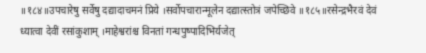॥१८४॥उपचारेषु सर्वेषु दद्यादाचमनं प्रिये ।सर्वोपचारान्मूलेन दद्यात्स्तोत्रं जपेच्छिवे ॥१८५॥रसेन्द्रभैरवं देवं ध्यात्वा देवीं रसांकुशाम् ।माहेश्वरांश्च विनतां गन्धपुष्पादिभिर्यजेत्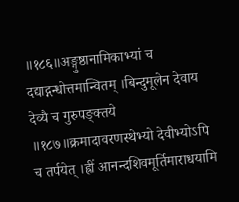॥१८६॥अङ्गुष्ठानामिकाभ्यां च दद्याद्गन्धोत्तमान्वितम् ।बिन्दुमूलेन देवाय देव्यै च गुरुपङ्क्तये ॥१८७॥क्रमादावरणस्थेभ्यो देवीभ्योऽपि च तर्पयेत् ।ह्रीं आनन्दशिवमूर्तिमाराधयामि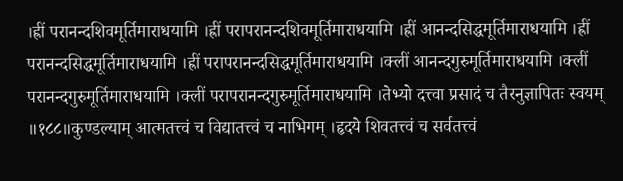।ह्रीं परानन्दशिवमूर्तिमाराधयामि ।ह्रीं परापरानन्दशिवमूर्तिमाराधयामि ।ह्रीं आनन्दसिद्धमूर्तिमाराधयामि ।ह्रीं परानन्दसिद्धमूर्तिमाराधयामि ।ह्रीं परापरानन्दसिद्धमूर्तिमाराधयामि ।क्लीं आनन्दगुरुमूर्तिमाराधयामि ।क्लीं परानन्दगुरुमूर्तिमाराधयामि ।क्लीं परापरानन्दगुरुमूर्तिमाराधयामि ।तेभ्यो दत्त्वा प्रसादं च तैरनुज्ञापितः स्वयम् ॥१८८॥कुण्डल्याम् आत्मतत्त्वं च विद्यातत्त्वं च नाभिगम् ।हृदये शिवतत्त्वं च सर्वतत्त्वं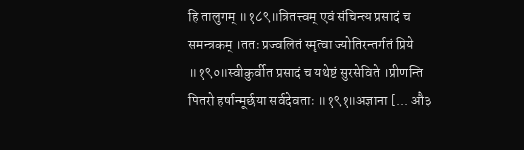हि तालुगम् ॥१८९॥त्रितत्त्वम् एवं संचिन्त्य प्रसादं च समन्त्रकम् ।ततः प्रज्वलितं स्मृत्वा ज्योतिरन्तर्गतं प्रिये ॥१९०॥स्वीकुर्वीत प्रसादं च यथेष्टं सुरसेविते ।प्रीणन्ति पितरो हर्षान्मूर्छया सर्वदेवताः ॥१९१॥अज्ञाना [... औ३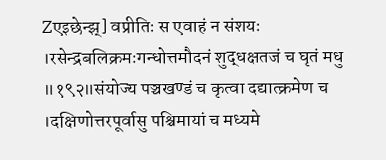Zएइछेन्झ्] वप्रीतिः स एवाहं न संशयः ।रसेन्द्रबलिक्रमःगन्धोत्तमौदनं शुद्धक्षतजं च घृतं मधु ॥१९२॥संयोज्य पञ्चखण्डं च कृत्वा दद्यात्क्रमेण च ।दक्षिणोत्तरपूर्वासु पश्चिमायां च मध्यमे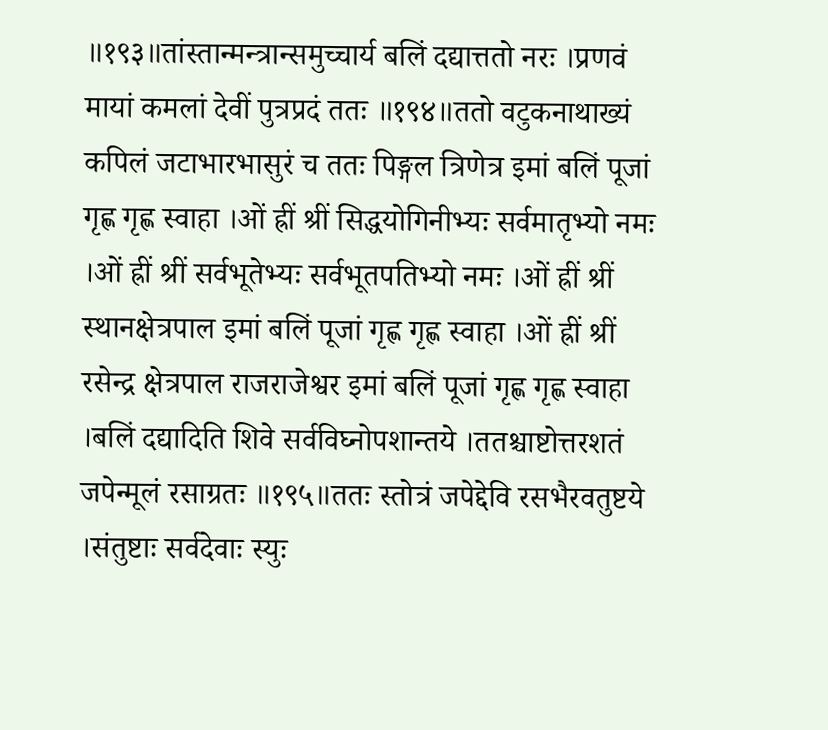॥१९३॥तांस्तान्मन्त्रान्समुच्चार्य बलिं दद्यात्ततो नरः ।प्रणवं मायां कमलां देवीं पुत्रप्रदं ततः ॥१९४॥ततो वटुकनाथाख्यं कपिलं जटाभारभासुरं च ततः पिङ्गल त्रिणेत्र इमां बलिं पूजां गृह्ण गृह्ण स्वाहा ।ओं ह्रीं श्रीं सिद्धयोगिनीभ्यः सर्वमातृभ्यो नमः ।ओं ह्रीं श्रीं सर्वभूतेभ्यः सर्वभूतपतिभ्यो नमः ।ओं ह्रीं श्रीं स्थानक्षेत्रपाल इमां बलिं पूजां गृह्ण गृह्ण स्वाहा ।ओं ह्रीं श्रीं रसेन्द्र क्षेत्रपाल राजराजेश्वर इमां बलिं पूजां गृह्ण गृह्ण स्वाहा ।बलिं दद्यादिति शिवे सर्वविघ्नोपशान्तये ।ततश्चाष्टोत्तरशतं जपेन्मूलं रसाग्रतः ॥१९५॥ततः स्तोत्रं जपेद्देवि रसभैरवतुष्टये ।संतुष्टाः सर्वदेवाः स्युः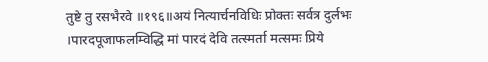तुष्टे तु रसभैरवे ॥१९६॥अयं नित्यार्चनविधिः प्रोक्तः सर्वत्र दुर्लभः ।पारदपूजाफलम्विद्धि मां पारदं देवि तत्स्मर्ता मत्समः प्रिये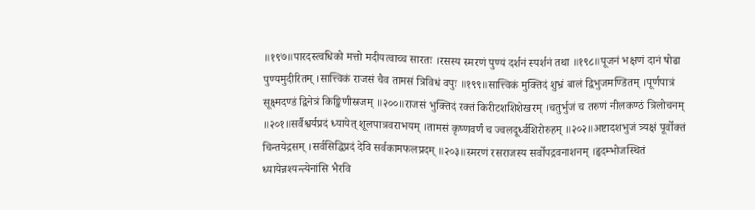॥१९७॥पारदस्त्वधिको मत्तो मदीयत्वाच्च सारतः ।रसस्य स्मरणं पुण्यं दर्शनं स्पर्शनं तथा ॥१९८॥पूजनं भक्षणं दानं षोढा पुण्यमुदीरितम् ।सात्त्विकं राजसं चैव तामसं त्रिविधं वपुः ॥१९९॥सात्त्विकं मुक्तिदं शुभ्रं बालं द्विभुजमण्डितम् ।पूर्णपात्रं सूक्ष्मदण्डं द्विनेत्रं किङ्किणीस्रजम् ॥२००॥राजसं भुक्तिदं रक्तं किरीटशशिशेखरम् ।चतुर्भुजं च तरुणं नीलकण्ठं त्रिलोचनम् ॥२०१॥सर्वैश्वर्यप्रदं ध्यायेत् शूलपात्रवराभयम् ।तामसं कृष्णवर्णं च ज्वलदूर्ध्वशिरोरुहम् ॥२०२॥अष्टादशभुजं त्र्यक्षं पूर्वोक्तं चिन्तयेद्रसम् ।सर्वसिद्धिप्रदं देवि सर्वकामफलप्रदम् ॥२०३॥स्मरणं रसराजस्य सर्वोपद्रवनाशनम् ।हृदम्भोजस्थितं ध्यायेन्नश्यन्त्येनांसि भैरवि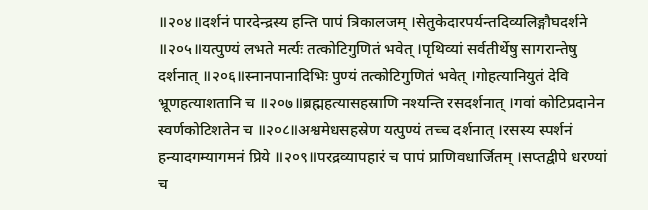॥२०४॥दर्शनं पारदेन्द्रस्य हन्ति पापं त्रिकालजम् ।सेतुकेदारपर्यन्तदिव्यलिङ्गौघदर्शने ॥२०५॥यत्पुण्यं लभते मर्त्यः तत्कोटिगुणितं भवेत् ।पृथिव्यां सर्वतीर्थेषु सागरान्तेषु दर्शनात् ॥२०६॥स्नानपानादिभिः पुण्यं तत्कोटिगुणितं भवेत् ।गोहत्यानियुतं देवि भ्रूणहत्याशतानि च ॥२०७॥ब्रह्महत्यासहस्राणि नश्यन्ति रसदर्शनात् ।गवां कोटिप्रदानेन स्वर्णकोटिशतेन च ॥२०८॥अश्वमेधसहस्रेण यत्पुण्यं तच्च दर्शनात् ।रसस्य स्पर्शनं हन्यादगम्यागमनं प्रिये ॥२०९॥परद्रव्यापहारं च पापं प्राणिवधार्जितम् ।सप्तद्वीपे धरण्यां च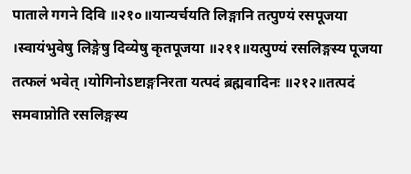पाताले गगने दिवि ॥२१०॥यान्यर्चयति लिङ्गानि तत्पुण्यं रसपूजया ।स्वायंभुवेषु लिङ्गेषु दिव्येषु कृतपूजया ॥२११॥यत्पुण्यं रसलिङ्गस्य पूजया तत्फलं भवेत् ।योगिनोऽष्टाङ्गनिरता यत्पदं ब्रह्मवादिनः ॥२१२॥तत्पदं समवाप्नोति रसलिङ्गस्य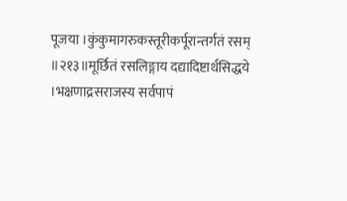पूजया ।कुंकुमागरुकस्तूरीकर्पूरान्तर्गतं रसम् ॥२१३॥मूर्छितं रसलिङ्गाय दद्यादिष्टार्थसिद्धये ।भक्षणाद्रसराजस्य सर्वपापं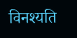विनश्यति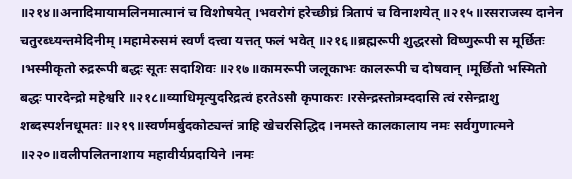॥२१४॥अनादिमायामलिनमात्मानं च विशोषयेत् ।भवरोगं हरेच्छीघ्रं त्रितापं च विनाशयेत् ॥२१५॥रसराजस्य दानेन चतुरब्ध्यन्तमेदिनीम् ।महामेरुसमं स्वर्णं दत्त्वा यत्तत् फलं भवेत् ॥२१६॥ब्रह्मरूपी शुद्धरसो विष्णुरूपी स मूर्छितः ।भस्मीकृतो रुद्ररूपी बद्धः सूतः सदाशिवः ॥२१७॥कामरूपी जलूकाभः कालरूपी च दोषवान् ।मूर्छितो भस्मितो बद्धः पारदेन्द्रो महेश्वरि ॥२१८॥व्याधिमृत्युदरिद्रत्वं हरतेऽसौ कृपाकरः ।रसेन्द्रस्तोत्रम्ददासि त्वं रसेन्द्राशु शब्दस्पर्शनधूमतः ॥२१९॥स्वर्णमर्बुदकोट्यन्तं त्राहि खेचरसिद्धिद ।नमस्ते कालकालाय नमः सर्वगुणात्मने ॥२२०॥वलीपलितनाशाय महावीर्यप्रदायिने ।नमः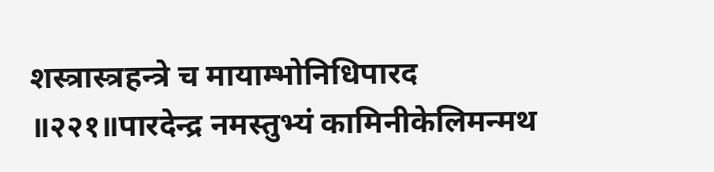शस्त्रास्त्रहन्त्रे च मायाम्भोनिधिपारद ॥२२१॥पारदेन्द्र नमस्तुभ्यं कामिनीकेलिमन्मथ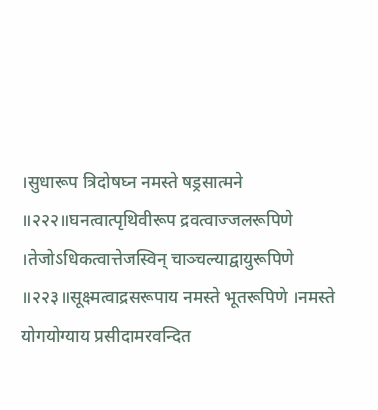।सुधारूप त्रिदोषघ्न नमस्ते षड्रसात्मने ॥२२२॥घनत्वात्पृथिवीरूप द्रवत्वाज्जलरूपिणे ।तेजोऽधिकत्वात्तेजस्विन् चाञ्चल्याद्वायुरूपिणे ॥२२३॥सूक्ष्मत्वाद्रसरूपाय नमस्ते भूतरूपिणे ।नमस्ते योगयोग्याय प्रसीदामरवन्दित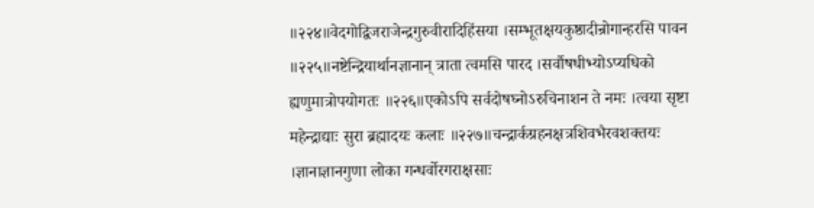॥२२४॥वेदगोद्विजराजेन्द्रगुरुवीरादिहिंसया ।सम्भूतक्षयकुष्ठादीन्रोगान्हरसि पावन ॥२२५॥नष्टेन्द्रियार्थानज्ञानान् त्राता त्वमसि पारद ।सर्वौषधीभ्योऽप्यधिको ह्यणुमात्रोपयोगतः ॥२२६॥एकोऽपि सर्वदोषघ्नोऽरुचिनाशन ते नमः ।त्वया सृष्टा महेन्द्राद्याः सुरा ब्रह्मादयः कलाः ॥२२७॥चन्द्रार्कग्रहनक्षत्रशिवभैरवशक्तयः ।ज्ञानाज्ञानगुणा लोका गन्धर्वोरगराक्षसाः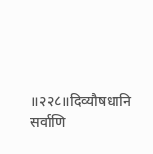॥२२८॥दिव्यौषधानि सर्वाणि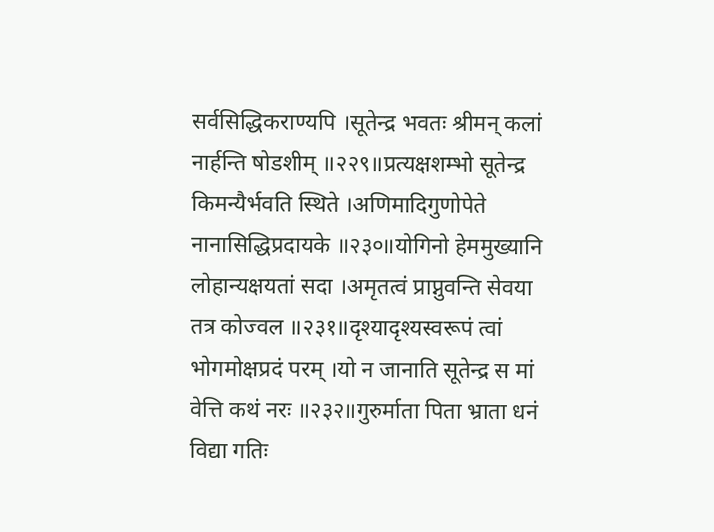सर्वसिद्धिकराण्यपि ।सूतेन्द्र भवतः श्रीमन् कलां नार्हन्ति षोडशीम् ॥२२९॥प्रत्यक्षशम्भो सूतेन्द्र किमन्यैर्भवति स्थिते ।अणिमादिगुणोपेते नानासिद्धिप्रदायके ॥२३०॥योगिनो हेममुख्यानि लोहान्यक्षयतां सदा ।अमृतत्वं प्राप्नुवन्ति सेवया तत्र कोज्वल ॥२३१॥दृश्यादृश्यस्वरूपं त्वां भोगमोक्षप्रदं परम् ।यो न जानाति सूतेन्द्र स मां वेत्ति कथं नरः ॥२३२॥गुरुर्माता पिता भ्राता धनं विद्या गतिः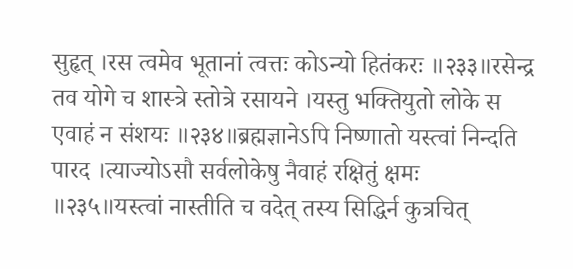सुहृत् ।रस त्वमेव भूतानां त्वत्तः कोऽन्यो हितंकरः ॥२३३॥रसेन्द्र तव योगे च शास्त्रे स्तोत्रे रसायने ।यस्तु भक्तियुतो लोके स एवाहं न संशयः ॥२३४॥ब्रह्मज्ञानेऽपि निष्णातो यस्त्वां निन्दति पारद ।त्याज्योऽसौ सर्वलोकेषु नैवाहं रक्षितुं क्षमः ॥२३५॥यस्त्वां नास्तीति च वदेत् तस्य सिद्धिर्न कुत्रचित्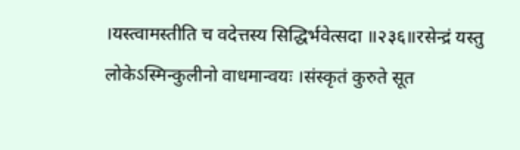।यस्त्वामस्तीति च वदेत्तस्य सिद्धिर्भवेत्सदा ॥२३६॥रसेन्द्रं यस्तु लोकेऽस्मिन्कुलीनो वाधमान्वयः ।संस्कृतं कुरुते सूत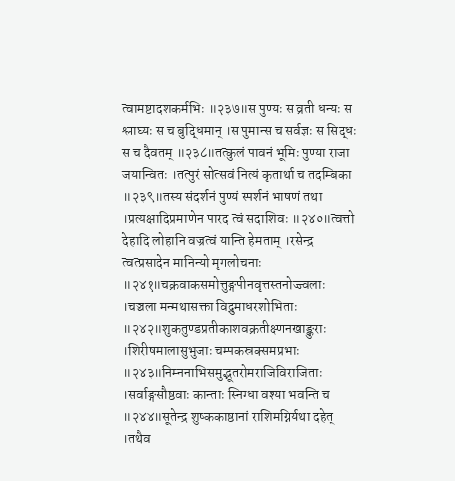त्वामष्टादशकर्मभिः ॥२३७॥स पुण्यः स व्रती धन्यः स श्लाघ्यः स च बुद्धिमान् ।स पुमान्स च सर्वज्ञः स सिद्धः स च दैवतम् ॥२३८॥तत्कुलं पावनं भूमिः पुण्या राजा जयान्वितः ।तत्पुरं सोत्सवं नित्यं कृतार्था च तदम्बिका ॥२३९॥तस्य संदर्शनं पुण्यं स्पर्शनं भाषणं तथा ।प्रत्यक्षादिप्रमाणेन पारद त्वं सदाशिवः ॥२४०॥त्वत्तो देहादि लोहानि वज्रत्वं यान्ति हेमताम् ।रसेन्द्र त्वत्प्रसादेन मानिन्यो मृगलोचनाः ॥२४१॥चक्रवाकसमोत्तुङ्गपीनवृत्तस्तनोज्ज्वलाः ।चञ्चला मन्मथासक्ता विद्रुमाधरशोभिताः ॥२४२॥शुकतुण्डप्रतीकाशवक्रतीक्ष्णनखाङ्कुराः ।शिरीषमालासुभुजाः चम्पकस्रक्समप्रभाः ॥२४३॥निम्ननाभिसमुद्भूतरोमराजिविराजिताः ।सर्वाङ्गसौष्ठवाः कान्ताः स्निग्धा वश्या भवन्ति च ॥२४४॥सूतेन्द्र शुष्ककाष्ठानां राशिमग्निर्यथा दहेत् ।तथैव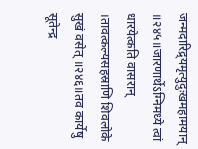जन्मदारिद्र्यमृत्युदुःखमहामयान् ॥२४५॥जारणार्थेऽग्निमध्ये त्वां धारयेत्कति वासरान् ।तावत्कल्यसहस्राणि शिवलोके सुखं वसेत् ॥२४६॥तव कार्येषु सूतेन्द्र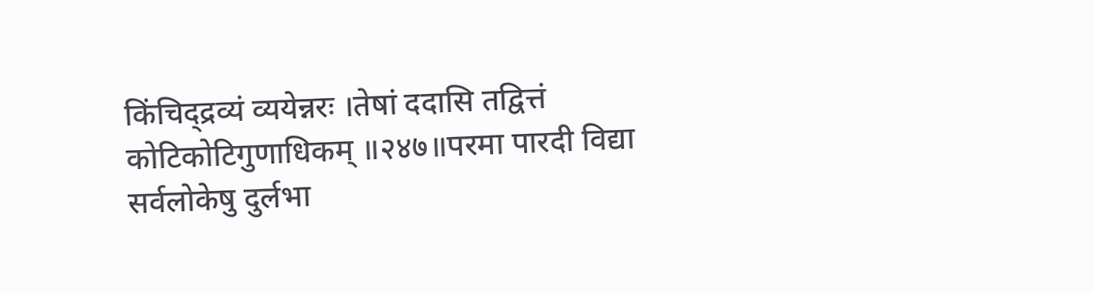किंचिद्द्रव्यं व्ययेन्नरः ।तेषां ददासि तद्वित्तं कोटिकोटिगुणाधिकम् ॥२४७॥परमा पारदी विद्या सर्वलोकेषु दुर्लभा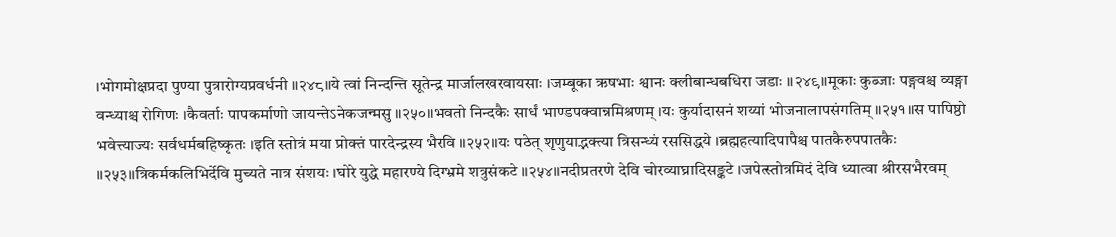।भोगमोक्षप्रदा पुण्या पुत्रारोग्यप्रवर्धनी ॥२४८॥ये त्वां निन्दन्ति सूतेन्द्र मार्जालखरवायसाः ।जम्बूका ऋषभाः श्वानः क्लीबान्धबधिरा जडाः ॥२४९॥मूकाः कुब्जाः पङ्गवश्च व्यङ्गा वन्ध्याश्च रोगिणः ।कैवर्ताः पापकर्माणो जायन्तेऽनेकजन्मसु ॥२५०॥भवतो निन्दकैः सार्धं भाण्डपक्वान्नमिश्रणम् ।यः कुर्यादासनं शय्यां भोजनालापसंगतिम् ॥२५१॥स पापिष्ठो भवेत्त्याज्यः सर्वधर्मबहिष्कृतः ।इति स्तोत्रं मया प्रोक्तं पारदेन्द्रस्य भैरवि ॥२५२॥यः पठेत् शृणुयाद्भक्त्या त्रिसन्ध्यं रससिद्धये ।ब्रह्महत्यादिपापैश्च पातकैरुपपातकैः ॥२५३॥त्रिकर्मकलिभिर्देवि मुच्यते नात्र संशयः ।घोरे युद्धे महारण्ये दिग्भ्रमे शत्रुसंकटे ॥२५४॥नदीप्रतरणे देवि चोरव्याघ्रादिसङ्कटे ।जपेत्स्तोत्रमिदं देवि ध्यात्वा श्रीरसभैरवम्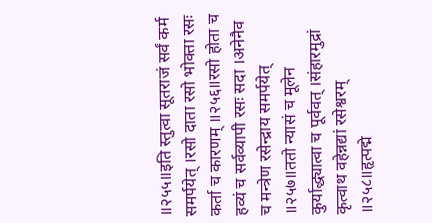॥२५५॥इति स्तुत्वा सूतराजं सर्वं कर्म समर्पयेत् ।रसो दाता रसो भोक्ता रसः कर्ता च कारणम् ॥२५६॥रसो होता च हव्यं च सर्वव्यापी रसः सदा ।अनेनैव च मन्त्रेण रसेन्द्राय समर्पयेत् ॥२५७॥ततो न्यासं च मूलेन कुर्याद्ध्यात्वा च पूर्ववत् ।संहारमुद्रां कृत्वाथ वहेन्नद्यां रसेश्वरम् ॥२५८॥हृत्पद्मे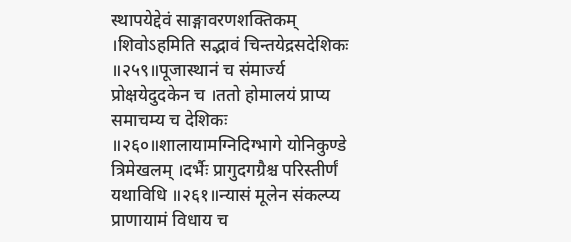स्थापयेद्देवं साङ्गावरणशक्तिकम् ।शिवोऽहमिति सद्भावं चिन्तयेद्रसदेशिकः ॥२५९॥पूजास्थानं च संमार्ज्य प्रोक्षयेदुदकेन च ।ततो होमालयं प्राप्य समाचम्य च देशिकः ॥२६०॥शालायामग्निदिग्भागे योनिकुण्डे त्रिमेखलम् ।दर्भैः प्रागुदगग्रैश्च परिस्तीर्णं यथाविधि ॥२६१॥न्यासं मूलेन संकल्प्य प्राणायामं विधाय च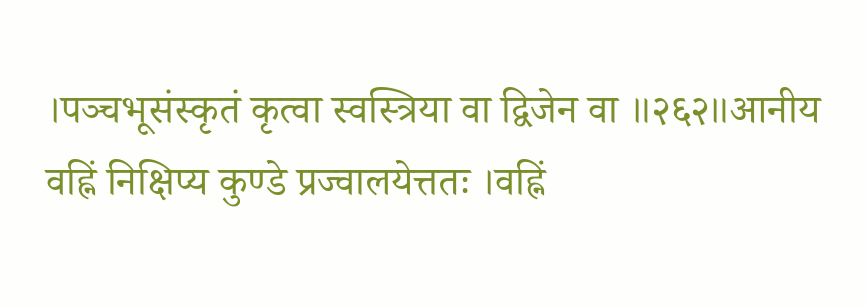।पञ्चभूसंस्कृतं कृत्वा स्वस्त्रिया वा द्विजेन वा ॥२६२॥आनीय वह्निं निक्षिप्य कुण्डे प्रज्वालयेत्ततः ।वह्निं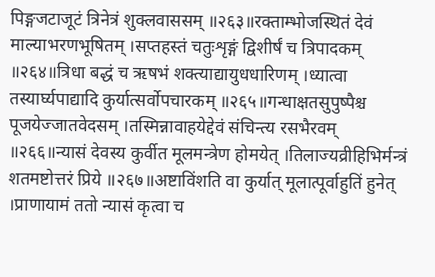पिङ्गजटाजूटं त्रिनेत्रं शुक्लवाससम् ॥२६३॥रक्ताम्भोजस्थितं देवं माल्याभरणभूषितम् ।सप्तहस्तं चतुःशृङ्गं द्विशीर्षं च त्रिपादकम् ॥२६४॥त्रिधा बद्धं च ऋषभं शक्त्याद्यायुधधारिणम् ।ध्यात्वा तस्यार्घ्यपाद्यादि कुर्यात्सर्वोपचारकम् ॥२६५॥गन्धाक्षतसुपुष्पैश्च पूजयेज्जातवेदसम् ।तस्मिन्नावाहयेद्देवं संचिन्त्य रसभैरवम् ॥२६६॥न्यासं देवस्य कुर्वीत मूलमन्त्रेण होमयेत् ।तिलाज्यव्रीहिभिर्मन्त्रं शतमष्टोत्तरं प्रिये ॥२६७॥अष्टाविंशति वा कुर्यात् मूलात्पूर्वाहुतिं हुनेत् ।प्राणायामं ततो न्यासं कृत्वा च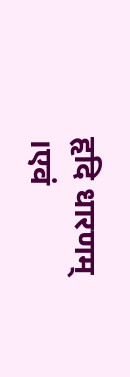हृदि धारणम् ।एवं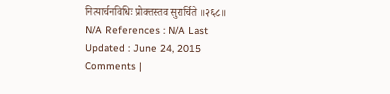नित्यार्चनविधिः प्रोक्तस्तव सुरार्चिते ॥२६८॥ N/A References : N/A Last Updated : June 24, 2015 Comments |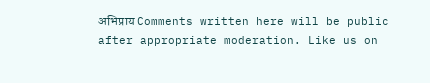अभिप्राय Comments written here will be public after appropriate moderation. Like us on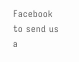Facebook to send us a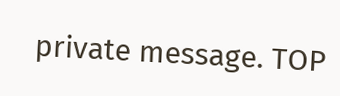private message. TOP